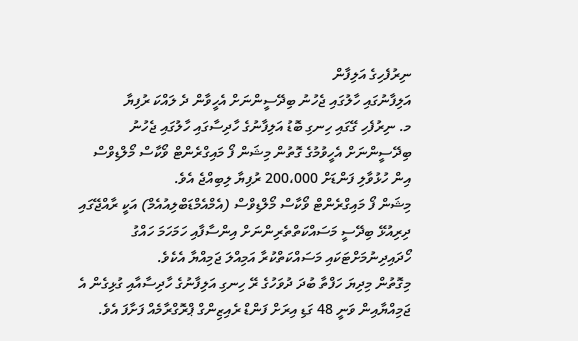ނިރުފެހިގެ އަލިފާން
އަލިފާނުގައި ހާލުގައި ޖެހުނު ބިދޭސީންނަށް އެހީވާން ދެ ލައްކަ ރުފިޔާ
މ. ނިރުފެހި ގޭގައި ހިނގި ބޮޑު އަލިފާނުގެ ހާދިސާގައި ހާލުގައި ޖެހުނު ބިދޭސީންނަށް އެހީވުމުގެ ގޮތުން މިޝަން ފޯ މައިގްރެންޓް ވޯކާސް މޯލްޑިވްސް އިން ހުޅުވާލި ފަންޑަށް 200،000 ރުފިޔާ ލިބިއްޖެ އެވެ.
މިޝަން ފޯ މައިގްރެންޓް ވޯކާސް މޯލްޑިވްސް (އެމްއެމްޑަބްލިއުއެމް) އަކީ ރާއްޖޭގައި ދިރިއުޅޭ ބިދޭސީ މަސައްކަތްތެރިންނަށް އިންސާފާއި ހަމަހަމަ ހައްގު ހޯދައިދިނުމަށްޓަކައި މަސައްކަތްކުރާ އަމިއްލަ ޖަމިއްޔާ އެކެވެ.
މިގޮތުން މިދިޔަ ހަފްތާ ބުދަ ދުވަހުގެ ރޭ ހިނގި އަލިފާނުގެ ހާދިސާއާއި ގުޅިގެން އެ ޖަމިއްޔާއިން ވަނީ 48 ގަޑި އިރަށް ފަންޑް ރެއިޒިންގް ޕްރޮގްރާމެއް ފަށާފަ އެވެ.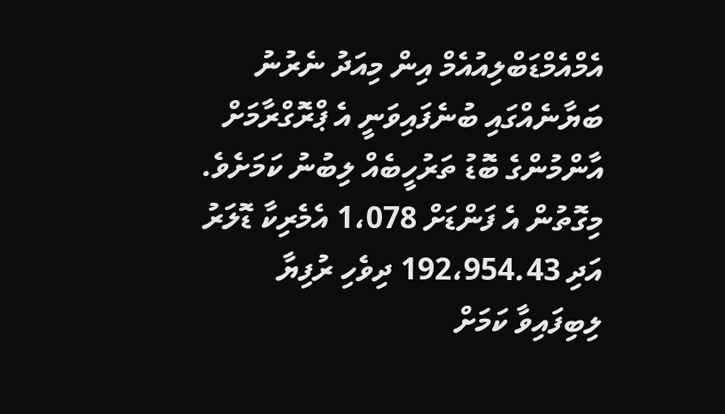އެމްއެމްޑަބްލިއުއެމް އިން މިއަދު ނެރުނު ބަޔާނެއްގައި ބުނެފައިވަނީ އެ ޕްރޮގްރާމަށް އާންމުންގެ ބޮޑު ތަރުހީބެއް ލިބުނު ކަމަށެވެ. މިގޮތުން އެ ފަންޑަށް 1،078 އެމެރިކާ ޑޮލަރު އަދި 192،954.43 ދިވެހި ރުފިޔާ ލިބިފައިވާ ކަމަށް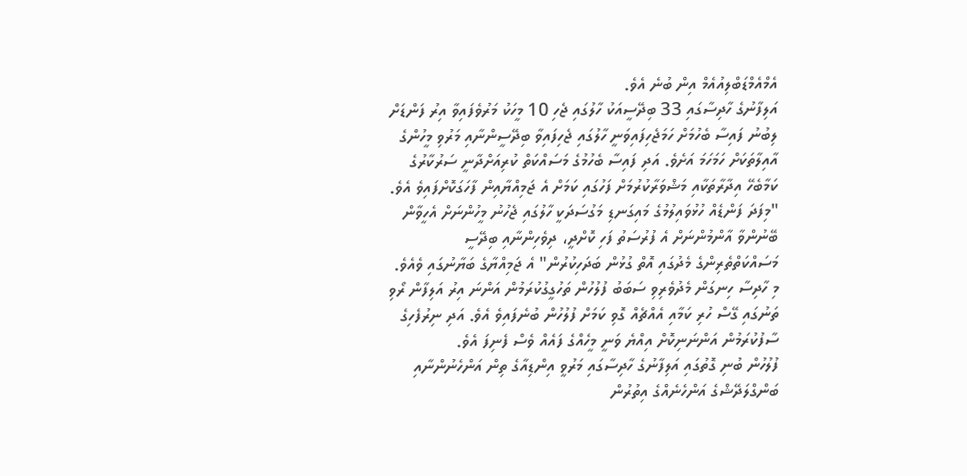އެމްއެމްޑަބްލިއުއެމް އިން ބުނެ އެވެ.
އަލިފާނުގެ ހާދިސާގައި 33 ބިދޭސީއަކު ހާލުގައި ޖެހި 10 މީހަކު މަރުވެފައިވާ އިރު ފަންޑަށް ލިބުނު ފައިސާ ބެހުމަށް ހަމަޖެހިފައިވަނީ ހާލުގައި ޖެހިފައިވާ ބިދޭސީންނާއި މަރުވި މީހުންގެ އާއިލާތަކަށް ހަމަހަމަ އަށެވެ. އަދި ފައިސާ ބެހުމުގެ މަސައްކަތް ކުރިއަށްދާނީ ސަރުކާރުގެ ކަމާބެހޭ އިދާރާތަކާއި މަޝްވަރާކުރުމަށް ފަހުގައި ކަމަށް އެ ޖަމިއްޔާއިން ފާހަގަކޮށްފައިވެ އެވެ.
"މިފަދަ ފަންޑެއް ހުޅުވައިލުމުގެ މައިގަނޑި މަގުސަދަކީ ހާލުގައި ޖެހުނު މީހުންނަށް އެހީވާން ބޭނުންވާ އާންމުންނަށް އެ ފުރުސަތު ފަހި ކޮށްދީ، ދިވެހިންނާއި ބިދޭސީ މަސައްކަތްތެރިންގެ މެދުގައި އޮތް ގުޅުން ބަދަހިކުރުން" އެ ޖަމިއްޔާގެ ބަޔާނުގައި ވެއެވެ.
މި ހާދިސާ ހިނގަން މެދުވެރިވި ސަބަބު ފުލުހުން ތަހުގީގުކުރަމުން އަންނަ އިރު އަލިފާން ރޯވި ތަނުގައި ގޭސް ހުރި ކަމާއި އެއްޗެއް ގޮވި ކަމަށް ފުލުހުން ބުނެފައިވެ އެވެ. އަދި ނިރުފެހިގެ ސާފުކުރަމުން އަންނަނިކޮށް އިއްޔެ ވަނީ މީހެއްގެ ފައެއް ވެސް ފެނިފަ އެވެ.
ފުލުހުން ބުނި ގޮތުގައި އަލިފާނުގެ ހާދިސާގައި މަރުވީ އިންޑިއާގެ ތިން އަންހެނުންނާއި ބަންގްލަދޭޝްގެ އަންހެނެއްގެ އިތުރުން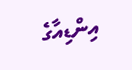އިންޑިއާގެ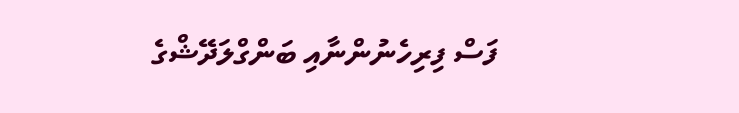ފަސް ފިރިހެނުންނާއި ބަންގްލަދޭޝްގެ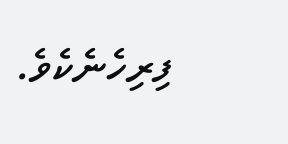ފިރިހެނެކެވެ.